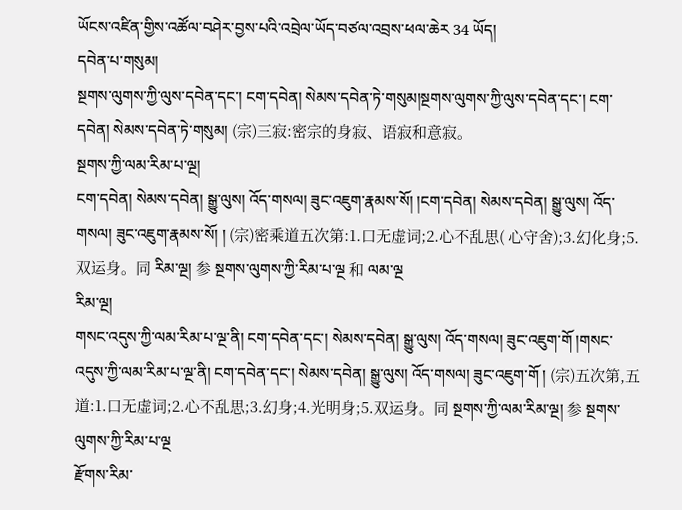ཡོངས་འཛིན་གྱིས་འཚོལ་བཤེར་བྱས་པའི་འབྲེལ་ཡོད་བཙལ་འབྲས་ཕལ་ཆེར 34 ཡོད།
དབེན་པ་གསུམ།
སྔགས་ལུགས་ཀྱི་ལུས་དབེན་དང་། ངག་དབེན། སེམས་དབེན་ཏེ་གསུམ།སྔགས་ལུགས་ཀྱི་ལུས་དབེན་དང་། ངག་དབེན། སེམས་དབེན་ཏེ་གསུམ། (宗)三寂:密宗的身寂、语寂和意寂。
སྔགས་ཀྱི་ལམ་རིམ་པ་ལྔ།
ངག་དབེན། སེམས་དབེན། སྒྱུ་ལུས། འོད་གསལ། ཟུང་འཇུག་རྣམས་སོ། །ངག་དབེན། སེམས་དབེན། སྒྱུ་ལུས། འོད་གསལ། ཟུང་འཇུག་རྣམས་སོ། ། (宗)密乘道五次第:1.口无虚词;2.心不乱思( 心守舍);3.幻化身;5.双运身。同 རིམ་ལྔ། 参 སྔགས་ལུགས་ཀྱི་རིམ་པ་ལྔ 和 ལམ་ལྔ
རིམ་ལྔ།
གསང་འདུས་ཀྱི་ལམ་རིམ་པ་ལྔ་ནི། ངག་དབེན་དང་། སེམས་དབེན། སྒྱུ་ལུས། འོད་གསལ། ཟུང་འཇུག་གོ །གསང་འདུས་ཀྱི་ལམ་རིམ་པ་ལྔ་ནི། ངག་དབེན་དང་། སེམས་དབེན། སྒྱུ་ལུས། འོད་གསལ། ཟུང་འཇུག་གོ ། (宗)五次第,五道:1.口无虚词;2.心不乱思;3.幻身;4.光明身;5.双运身。同 སྔགས་ཀྱི་ལམ་རིམ་ལྔ། 参 སྔགས་ལུགས་ཀྱི་རིམ་པ་ལྔ
རྫོགས་རིམ་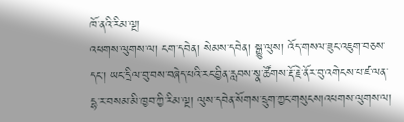ཁོ་ནའི་རིམ་ལྔ།
འཕགས་ལུགས་ལ། ངག་དབེན། སེམས་དབེན། སྒྱུ་ལུས། འོད་གསལ་ཟུང་འཇུག་བཅས་དང་། ཡང་དྲིལ་བུ་བས་བཞེད་པའི་རང་བྱིན་རླབས་སྣ་ཚོགས་རྡོ་རྗེ་ནོར་བུ་འགེངས་པ་ཛ་ལན་དྷ་ར་བསམ་མི་ཁྱབ་ཀྱི་རིམ་ལྔ། ལུས་དབེན་སོགས་དྲུག་ཀྱང་གསུངས།འཕགས་ལུགས་ལ།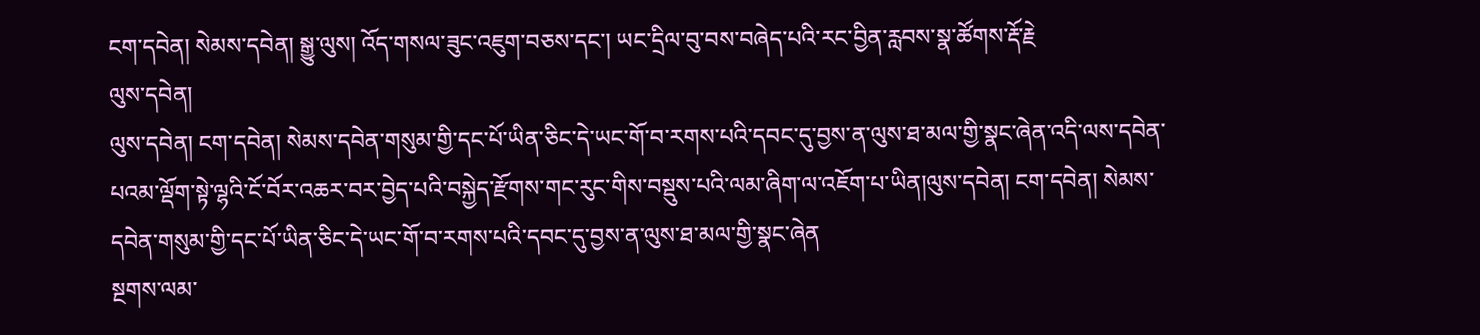ངག་དབེན། སེམས་དབེན། སྒྱུ་ལུས། འོད་གསལ་ཟུང་འཇུག་བཅས་དང་། ཡང་དྲིལ་བུ་བས་བཞེད་པའི་རང་བྱིན་རླབས་སྣ་ཚོགས་རྡོ་རྗེ
ལུས་དབེན།
ལུས་དབེན། ངག་དབེན། སེམས་དབེན་གསུམ་གྱི་དང་པོ་ཡིན་ཅིང་དེ་ཡང་གོ་བ་རགས་པའི་དབང་དུ་བྱས་ན་ལུས་ཐ་མལ་གྱི་སྣང་ཞེན་འདི་ལས་དབེན་པའམ་ལྡོག་སྟེ་ལྷའི་ངོ་བོར་འཆར་བར་བྱེད་པའི་བསྐྱེད་རྫོགས་གང་རུང་གིས་བསྡུས་པའི་ལམ་ཞིག་ལ་འཇོག་པ་ཡིན།ལུས་དབེན། ངག་དབེན། སེམས་དབེན་གསུམ་གྱི་དང་པོ་ཡིན་ཅིང་དེ་ཡང་གོ་བ་རགས་པའི་དབང་དུ་བྱས་ན་ལུས་ཐ་མལ་གྱི་སྣང་ཞེན
སྔགས་ལམ་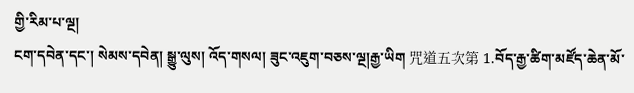གྱི་རིམ་པ་ལྔ།
ངག་དབེན་དང་། སེམས་དབེན། སྒྱུ་ལུས། འོད་གསལ། ཟུང་འཇུག་བཅས་ལྔ།རྒྱ་ཡིག 咒道五次第 1.བོད་རྒྱ་ཚིག་མཛོད་ཆེན་མོ་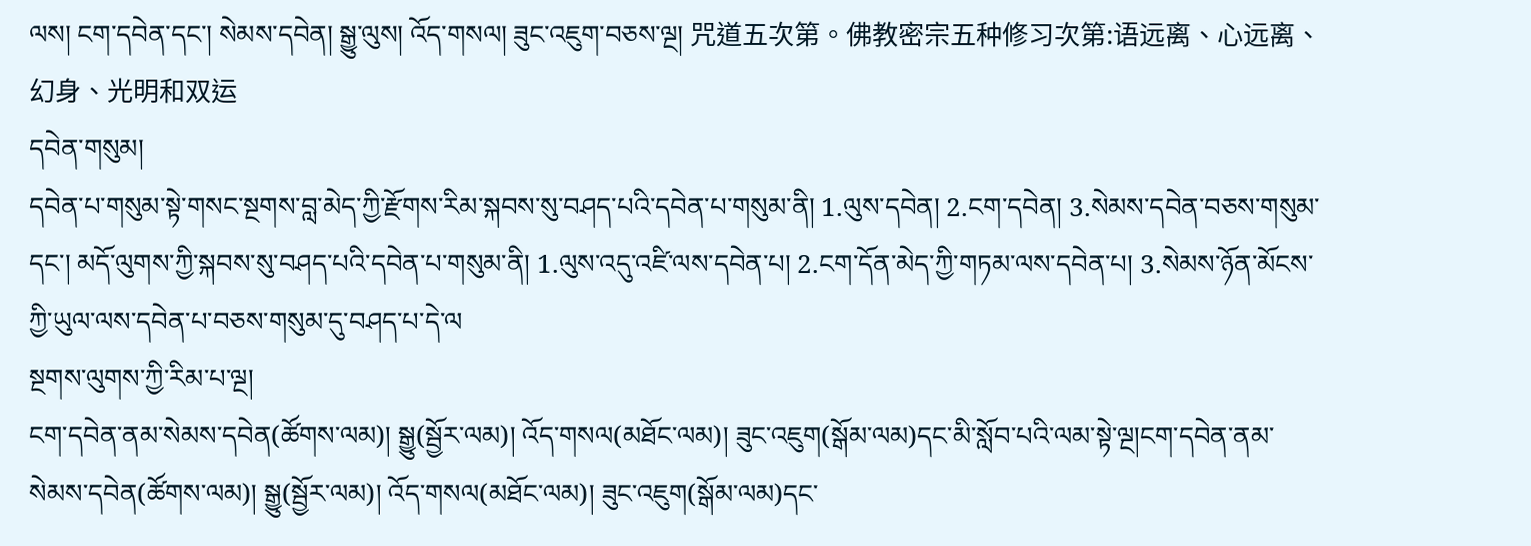ལས། ངག་དབེན་དང་། སེམས་དབེན། སྒྱུ་ལུས། འོད་གསལ། ཟུང་འཇུག་བཅས་ལྔ། 咒道五次第。佛教密宗五种修习次第:语远离、心远离、幻身、光明和双运
དབེན་གསུམ།
དབེན་པ་གསུམ་སྟེ་གསང་སྔགས་བླ་མེད་ཀྱི་རྫོགས་རིམ་སྐབས་སུ་བཤད་པའི་དབེན་པ་གསུམ་ནི། 1.ལུས་དབེན། 2.ངག་དབེན། 3.སེམས་དབེན་བཅས་གསུམ་དང་། མདོ་ལུགས་ཀྱི་སྐབས་སུ་བཤད་པའི་དབེན་པ་གསུམ་ནི། 1.ལུས་འདུ་འཛི་ལས་དབེན་པ། 2.ངག་དོན་མེད་ཀྱི་གཏམ་ལས་དབེན་པ། 3.སེམས་ཉོན་མོངས་ཀྱི་ཡུལ་ལས་དབེན་པ་བཅས་གསུམ་དུ་བཤད་པ་དེ་ལ
སྔགས་ལུགས་ཀྱི་རིམ་པ་ལྔ།
ངག་དབེན་ནམ་སེམས་དབེན(ཚོགས་ལམ)། སྒྱུ(སྦྱོར་ལམ)། འོད་གསལ(མཐོང་ལམ)། ཟུང་འཇུག(སྒོམ་ལམ)དང་མི་སློབ་པའི་ལམ་སྟེ་ལྔ།ངག་དབེན་ནམ་སེམས་དབེན(ཚོགས་ལམ)། སྒྱུ(སྦྱོར་ལམ)། འོད་གསལ(མཐོང་ལམ)། ཟུང་འཇུག(སྒོམ་ལམ)དང་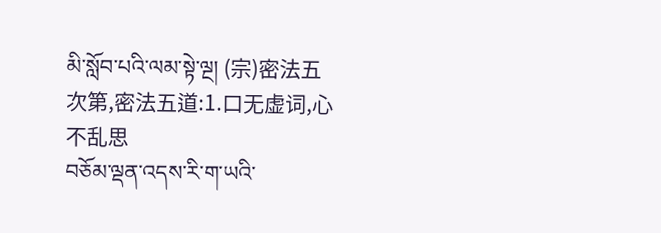མི་སློབ་པའི་ལམ་སྟེ་ལྔ། (宗)密法五次第,密法五道:1.口无虚词,心不乱思
བཅོམ་ལྡན་འདས་རི་ག་ཡའི་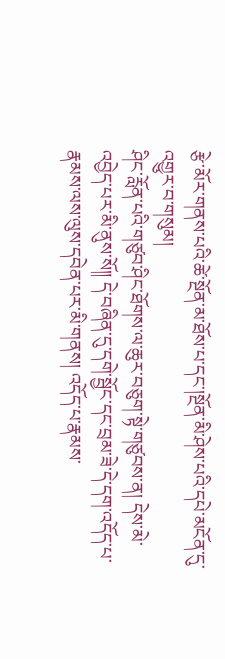རྩེ་མོར་གནས་པའི་ཚེ་སྔོན་མ་ཐོས་པ་དང་།སྔོན་མི་ཤེས་པའི་དཔེ་མངོན་དུ་འགྱུར་བ་གསུམ།
ཤིང་རློན་པའི་གཙུབ་ཤིང་ཐོགས་ལ་ཆུར་བཅུག་སྟེ་གཙུབས་ན། དེས་མེ་འབྱེད་པར་མི་ནུས་སོ༎ དེ་བཞིན་དུ་དགེ་སྦྱོང་དང་བྲམ་ཟེ་དེ་དག་འདོད་པ་རྣམས་ལས་ལུས་དབེན་པར་མི་གནས། འདོད་པ་རྣམས་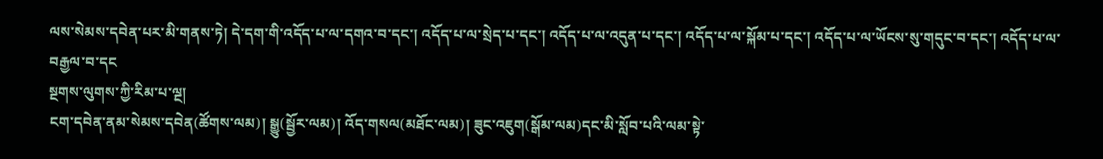ལས་སེམས་དབེན་པར་མི་གནས་ཏེ། དེ་དག་གི་འདོད་པ་ལ་དགའ་བ་དང་། འདོད་པ་ལ་སྲེད་པ་དང་། འདོད་པ་ལ་འདུན་པ་དང་། འདོད་པ་ལ་སྐོམ་པ་དང་། འདོད་པ་ལ་ཡོངས་སུ་གདུང་བ་དང་། འདོད་པ་ལ་བརྒྱལ་བ་དང
སྔགས་ལུགས་ཀྱི་རིམ་པ་ལྔ།
ངག་དབེན་ནམ་སེམས་དབེན(ཚོགས་ལམ)། སྒྱུ(སྦྱོར་ལམ)། འོད་གསལ(མཐོང་ལམ)། ཟུང་འཇུག(སྒོམ་ལམ)དང་མི་སློབ་པའི་ལམ་སྟེ་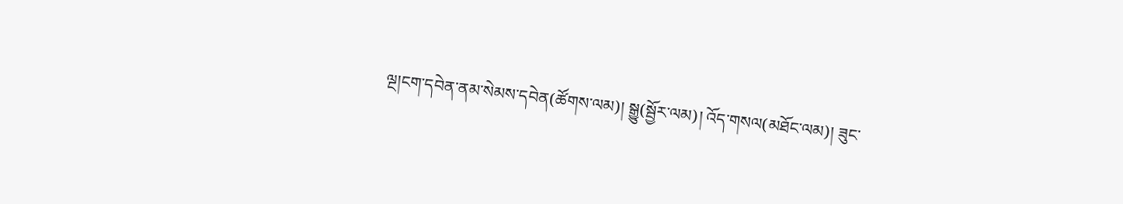ལྔ།ངག་དབེན་ནམ་སེམས་དབེན(ཚོགས་ལམ)། སྒྱུ(སྦྱོར་ལམ)། འོད་གསལ(མཐོང་ལམ)། ཟུང་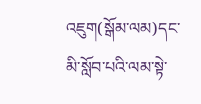འཇུག(སྒོམ་ལམ)དང་མི་སློབ་པའི་ལམ་སྟེ་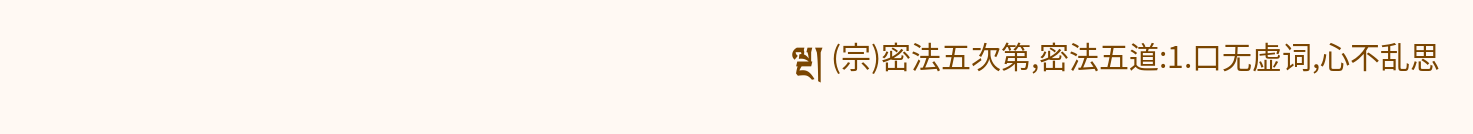ལྔ། (宗)密法五次第,密法五道:1.口无虚词,心不乱思